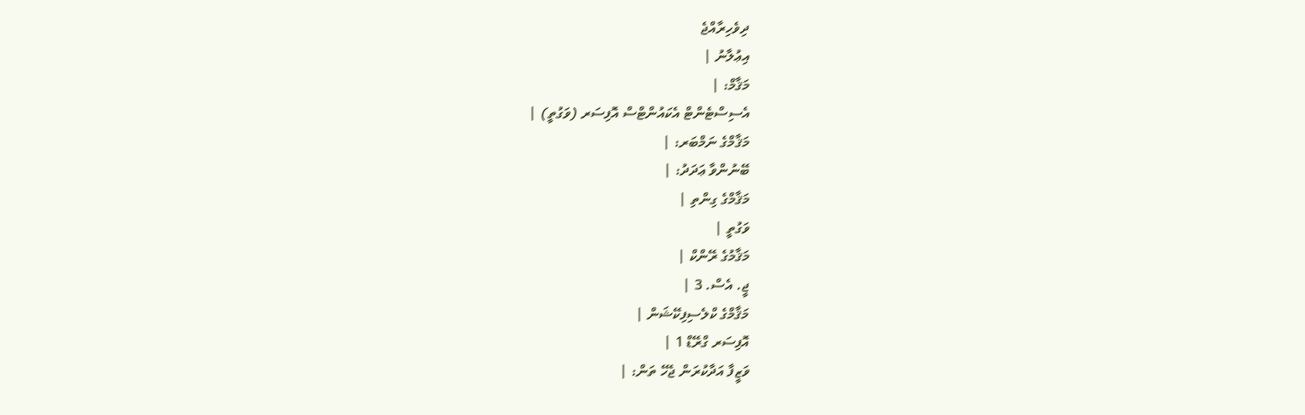ދިވެހިރާއްޖެ
އިޢުލާނު |
މަޤާމް: |
އެސިސްޓެންޓް އެކައުންޓްސް އޮފިސަރ (ވަގުތީ) |
މަޤާމްގެ ނަމްބަރ: |
ބޭނުންވާ ޢަދަދު: |
މަޤާމްގެ ގިންތި |
ވަގުތީ |
މަޤާމުގެ ރޭންކް |
ޖީ. އެސް. 3 |
މަޤާމްގެ ކްލެސިފިކޭޝަން |
އޮފިސަރ ގްރޭޑް 1 |
ވަޒީފާ އަދާކުރަން ޖެހޭ ތަން: |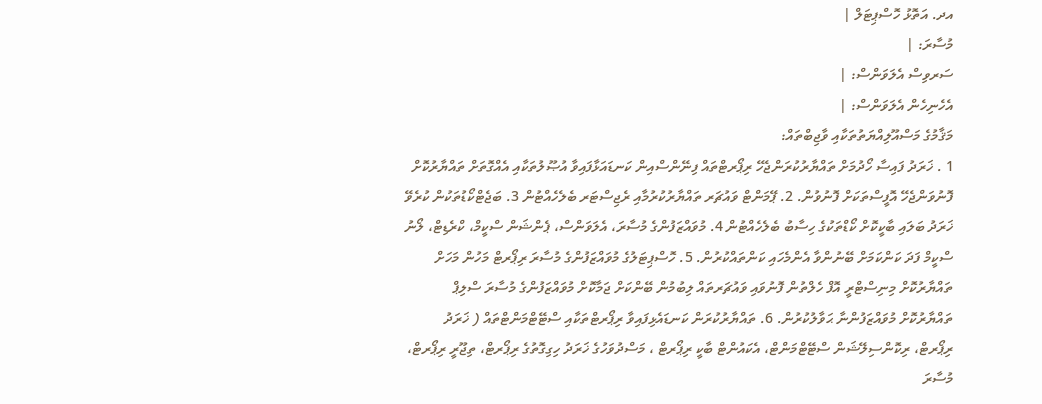އދ. އަތޮޅު ހޮސްޕިޓަލް |
މުސާރަ: |
ސަރވިސް އެލަވަންސް: |
އެހެނިހެން އެލަވަންސް: |
މަޤާމުގެ މަސްއޫލިއްޔަތުތަކާއި ވާޖިބްތައް:
1 . ޚަރަދު ފައިސާ ހޯދުމަށް ތައްޔާރުކުރަންޖެހޭ ރިޕޯރޓްތައް ފިނޭންސްއިން ކަނޑައަޅާފައިވާ އުޞޫލުތަކާއި އެއްގޮތަށް ތައްޔާރުކޮށް ފޮނުވަންޖެހޭ އޮފީސްތަކަށް ފޮނުވުން. 2. ޕޭމަންޓް ވައުޗަރ ތައްޔާރުކުރުމާއި ރެޖިސްޓަރ ބެލެހެއްޓުން 3. ބަޖެޓްކޯޑުތަކުން ކުރެވޭ ޚަރަދު ބަލައި ބާކީކޮށް ކޯޑްތަކުގެ ހިސާބު ބެލެހެއްޓުން 4. މުވައްޒަފުންގެ މުސާރަ، އެލަވަންސް، ޕެންޝަން ސްކީމް، ކްރެޑިޓް، ލޯނު ސްކީމް ފަދަ ކަންކަމަށް ބޭނުންވާ އެންމެހައި ކަންތައްކުރުން. 5. ހޮސްޕިޓަލުގެ މުވައްޒަފުންގެ މުސާރަ ރިޕޯރޓް މަހުން މަހަށް ތައްޔާރުކޮށް މިނިސްޓްރީ އޮފް ހެލްތުން ފޮނުވައި ވައުޗަރތައް ލިބުމުން ބޭންކަށް ޖަމާކޮށް މުވައްޒަފުންގެ މުސާރަ ސްލިޕް ތައްޔާރުކޮށް މުވައްޒަފުންނާ ޙަވާލުކުރުން. 6. ތައްޔާރުކުރަން ކަނޑައެޅިފައިވާ ރިޕޯރޓްތަކާއި ސްޓޭޓްމަންޓްތައް ( ޚަރަދު ރިޕޯރޓް، ރިކޮންސިލޭޝަން ސްޓޭޓްމަންޓް، އެކައުންޓް ބާކީ ރިޕޯރޓް ، މަސްދުވަހުގެ ޚަރަދު ހިގިގޮތުގެ ރިޕޯރޓް، ތިޖޫރީ ރިޕޯރޓް، މުސާރަ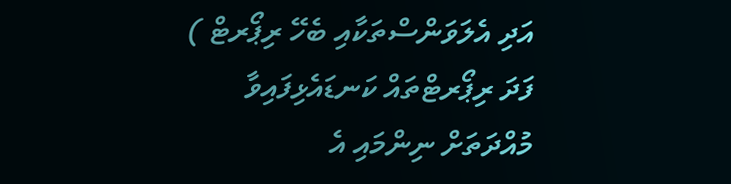އަދި އެލަވަންސްތަކާއި ބެހޭ ރިޕޯރޓް ) ފަދަ ރިޕޯރޓްތައް ކަނޑައެޅިފައިވާ މުއްދަތަށް ނިންމައި އެ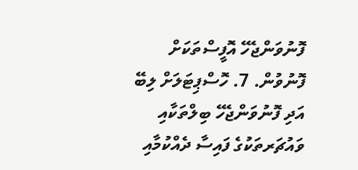ފޮނުވަންޖެހޭ އޮފީސްތަކަށް ފޮނުވުން. 7. ހޮސްޕިޓަލަށް ލިބޭ އަދި ފޮނުވަންޖެހޭ ބިލްތަކާއި ވައުޗަރތަކުގެ ފައިސާ ދެއްކުމާއި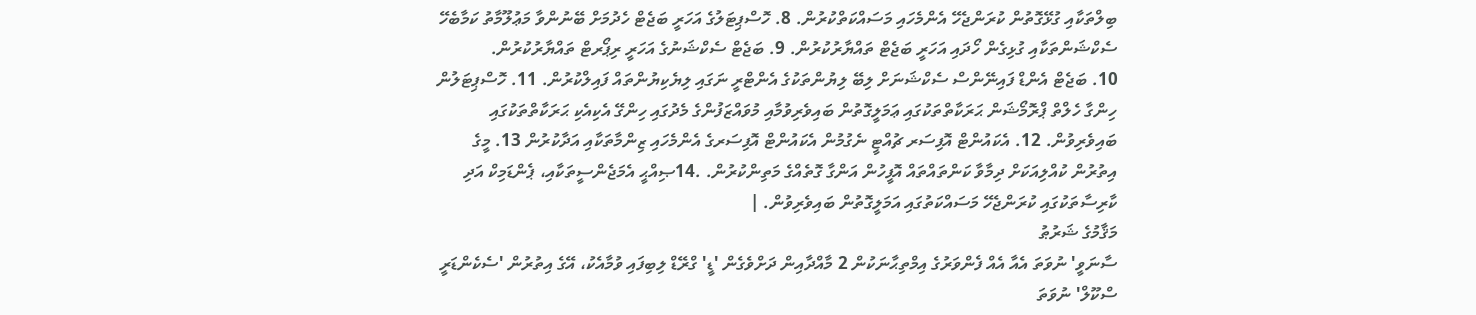ބިލްތަކާއި ގުޅޭގޮތުން ކުރަންޖެހޭ އެންމެހައި މަސައްކަތްކުރުން. 8. ހޮސްޕިޓަލުގެ އަހަރީ ބަޖެޓް ހެދުމަށް ބޭނުންވާ މަޢުލޫމާތު ކަމާބެހޭ ސެކްޝަންތަކާއި ގުޅިގެން ހޯދައި އަހަރީ ބަޖެޓް ތައްޔާރުކުރުން. 9. ބަޖެޓް ސެކްޝަނުގެ އަހަރީ ރިޕޯރޓް ތައްޔާރުކުރުން.
10. ބަޖެޓް އެންޑް ފައިނޭންސް ސެކްޝަނަށް ލިބޭ ލިޔުންތަކުގެ އެންޓްރީ ނަގައި ލިޔެކިޔުންތައް ފައިލްކުރުން. 11. ހޮސްޕިޓަލުން ހިންގާ ހެލްތް ޕްރޮމޯޝަން ޙަރަކާތްތަކުގައި ޢަމަލީގޮތުން ބައިވެރިވުމާއި މުވައްޒަފުންގެ މެދުގައި ހިންގޭ އެކިއެކި ޙަރަކާތްތަކުގައި ބައިވެރިވުން. 12. އެކައުންޓް އޮފިސަރ ޗުއްޓީ ނެގުމުން އެކައުންޓް އޮފިސަރގެ އެންމެހައި ޒިންމާތަކާއި އަދާކުރުން 13. މީގެ އިތުރުން ކުއްލިއަކަށް ދިމާވާ ކަންތައްތައް އޮފީހުން އަންގާ ގޮތެއްގެ މަތިންކުރުން. .14ޞިއްޙީ އެމަޖެންސީތަކާއި، ޕެންޑަމިކް އަދި ކާރިސާތަކުގައި ކުރަންޖެހޭ މަސައްކަތުގައި އަމަލީގޮތުން ބައިވެރިވުން. |
މަޤާމުގެ ޝަރުޠު
ސާނަވީ' ނުވަތަ އެއާ އެއް ފެންވަރުގެ އިމްތިޙާނަކުން 2 މާއްދާއިން ދަށްވެގެން 'ޑީ' ގްރޭޑް ލިބިފައި ވުމާއެކު، އޭގެ އިތުރުން 'ސެކެންޑަރީ ސްކޫލް' ނުވަތަ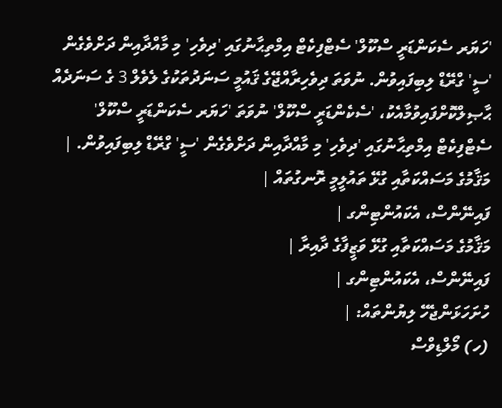'ހަޔަރ ސެކަންޑަރީ ސްކޫލް' ސެޓްފިކެޓް އިމްތިޙާނުގައި 'ދިވެހި' މި މާއްދާއިން ދަށްވެގެން 'ސީ' ގްރޭޑް ލިބިފައިވުން. ނުވަތަ ދިވެހިރާއްޖޭގެ ޤައުމީ ސަނަދުތަކުގެ ލެވެލް 3 ގެ ސަނަދެއް ޙާޞިލްކޮށްފައިވުމާއެކު، 'ސެކެންޑަރީ ސްކޫލް' ނުވަތަ 'ހަޔަރ ސެކަންޑަރީ ސްކޫލް' ސެޓްފިކެޓް އިމްތިޙާނުގައި 'ދިވެހި' މި މާއްދާއިން ދަށްވެގެން 'ސީ' ގްރޭޑް ލިބިފައިވުން. |
މަޤާމުގެ މަސައްކަތާއި ގުޅޭ ތައުލީމީ ރޮނގުތައް |
ފައިނޭންސް، އެކައުންޓިންގ |
މަޤާމުގެ މަސައްކަތާއި ގުޅޭ ވަޒީފާގެ ދާއިރާ |
ފައިނޭންސް، އެކައުންޓިންގ |
ހުށަހަޅަންޖެހޭ ލިޔުންތައް: |
(ހ) މޯލްޑިވްސް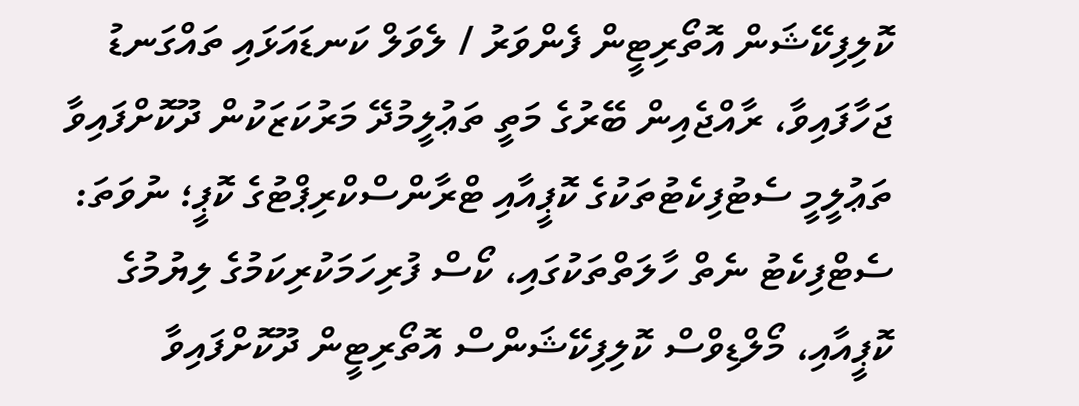ކޮލިފިކޭޝަން އޮތޯރިޓީން ފެންވަރު / ލެވަލް ކަނޑައަޅައި ތައްގަނޑު ޖަހާފައިވާ، ރާއްޖެއިން ބޭރުގެ މަތީ ތަޢުލީމުދޭ މަރުކަޒަކުން ދޫކޮށްފައިވާ ތަޢުލީމީ ސެޓުފިކެޓުތަކުގެ ކޮޕީއާއި ޓްރާންސްކްރިޕްޓުގެ ކޮޕީ؛ ނުވަތަ: ސެޓްފިކެޓު ނެތް ހާލަތްތަކުގައި، ކޯސް ފުރިހަމަކުރިކަމުގެ ލިޔުމުގެ ކޮޕީއާއި، މޯލްޑިވްސް ކޮލިފިކޭޝަންސް އޮތޯރިޓީން ދޫކޮށްފައިވާ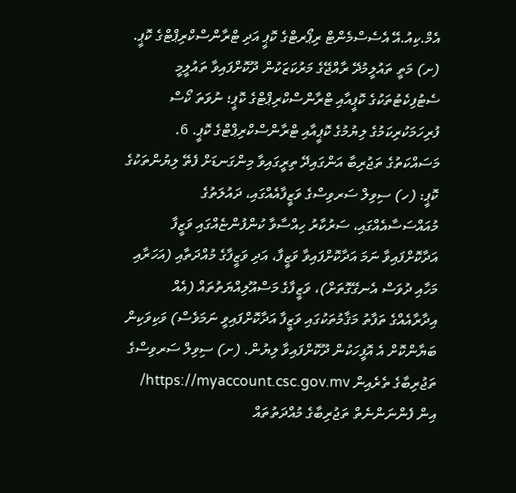އެމް.ކިއު.އޭ އެސެސްމެންޓް ރިޕޯރޓްގެ ކޮޕީ އަދި ޓްރާންސްކްރިޕްޓްގެ ކޮޕީ. (ށ) މަތީ ތައުލީމުދޭ ރާއްޖޭގެ މަރުކަޒަކުން ދޫކޮށްފައިވާ ތައުލީމީ ސެޓުފިކެޓުތަކުގެ ކޮޕީއާއި ޓްރާންސްކްރިޕްޓްގެ ކޮޕީ؛ ނުވަތަ ކޯސް ފުރިހަމަކުރިކަމުގެ ލިޔުމުގެ ކޮޕީއާއި ޓްރާންސްކްރިޕްޓްގެ ކޮޕީ. 6. މަސައްކަތުގެ ތަޖުރިބާ އަންގައިދޭ ތިރީގައިވާ މިންގަނޑަށް ފެތޭ ލިޔުންތަކުގެ ކޮޕީ: (ހ) ސިވިލް ސަރވިސްގެ ވަޒީފާއެއްގައި، ދައުލަތުގެ މުއައްސަސާއެއްގައި، ސަރުކާރު ހިއްސާވާ ކުންފުންޏެއްގައި ވަޒީފާ އަދާކޮށްފައިވާ ނަމަ އަދާކޮށްފައިވާ ވަޒީފާ، އަދި ވަޒީފާގެ މުއްދަތާއި (އަހަރާއި މަހާއި ދުވަސް އެނގޭގޮތަށް)، ވަޒީފާގެ މަސްއޫލިއްޔަތުތައް (އެއް އިދާރާއެއްގެ ތަފާތު މަޤާމުތަކުގައި ވަޒީފާ އަދާކޮށްފައިވީ ނަމަވެސް) ވަކިވަކިން ބަޔާންކޮށް އެ އޮފީހަކުން ދޫކޮށްފައިވާ ލިޔުން. (ށ) ސިވިލް ސަރވިސްގެ ތަޖުރިބާގެ ތެރެއިން https://myaccount.csc.gov.mv/ އިން ފެންނަންނެތް ތަޖުރިބާގެ މުއްދަތުތައް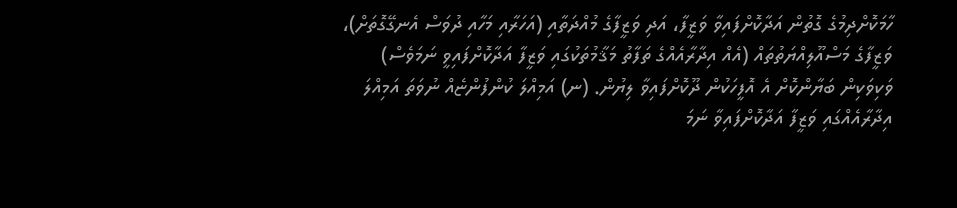ހާމަކޮށްދިމުގެ ގޮތުން އަދާކޮށްފައިވާ ވަޒީފާ، އަދި ވަޒީފާގެ މުއްދަތާއި (އަހަރާއި މަހާއި ދުވަސް އެނގޭގޮތަށް)، ވަޒީފާގެ މަސްއޫލިއްޔަތުތައް (އެއް އިދާރާއެއްގެ ތަފާތު މަޤާމުތަކުގައި ވަޒީފާ އަދާކޮށްފައިވީ ނަމަވެސް) ވަކިވަކިން ބަޔާންކޮށް އެ އޮފީހަކުން ދޫކޮށްފައިވާ ލިޔުން. (ނ) އަމިއްލަ ކުންފުންޏެއް ނުވަތަ އަމިއްލަ އިދާރާއެއްގައި ވަޒީފާ އަދާކޮށްފައިވާ ނަމަ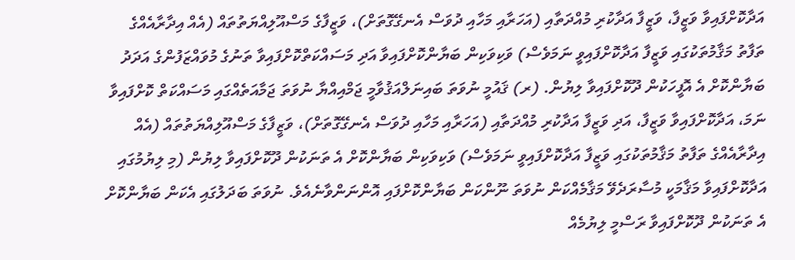އަދާކޮށްފައިވާ ވަޒީފާ، ވަޒީފާ އަދާކުރި މުއްދަތާއި (އަހަރާއި މަހާއި ދުވަސް އެނގޭގޮތަށް)، ވަޒީފާގެ މަސްއޫލިއްޔަތުތައް (އެއް އިދާރާއެއްގެ ތަފާތު މަޤާމުތަކުގައި ވަޒީފާ އަދާކޮށްފައިވީ ނަމަވެސް) ވަކިވަކިން ބަޔާންކޮށްފައިވާ އަދި މަސައްކަތްކޮށްފައިވާ ތަނުގެ މުވައްޒަފުންގެ އަދަދު ބަޔާންކޮށް އެ އޮފީހަކުން ދޫކޮށްފައިވާ ލިޔުން. (ރ) ޤައުމީ ނުވަތަ ބައިނަލްއަޤުވާމީ ޖަމްއިއްޔާ ނުވަތަ ޖަމާއަތެއްގައި މަސައްކަތް ކޮށްފައިވާ ނަމަ، އަދާކޮށްފައިވާ ވަޒީފާ، އަދި ވަޒީފާ އަދާކުރި މުއްދަތާއި (އަހަރާއި މަހާއި ދުވަސް އެނގޭގޮތަށް)، ވަޒީފާގެ މަސްއޫލިއްޔަތުތައް (އެއް އިދާރާއެއްގެ ތަފާތު މަޤާމުތަކުގައި ވަޒީފާ އަދާކޮށްފައިވީ ނަމަވެސް) ވަކިވަކިން ބަޔާންކޮށް އެ ތަނަކުން ދޫކޮށްފައިވާ ލިޔުން (މި ލިޔުމުގައި އަދާކޮށްފައިވާ މަޤާމަކީ މުސާރަދެވޭ މަޤާމެއްކަން ނުވަތަ ނޫންކަން ބަޔާންކޮށްފައި އޮންނަންވާނެއެވެ. ނުވަތަ ބަދަލުގައި އެކަން ބަޔާންކޮށް އެ ތަނަކުން ދޫކޮށްފައިވާ ރަސްމީ ލިޔުމެއް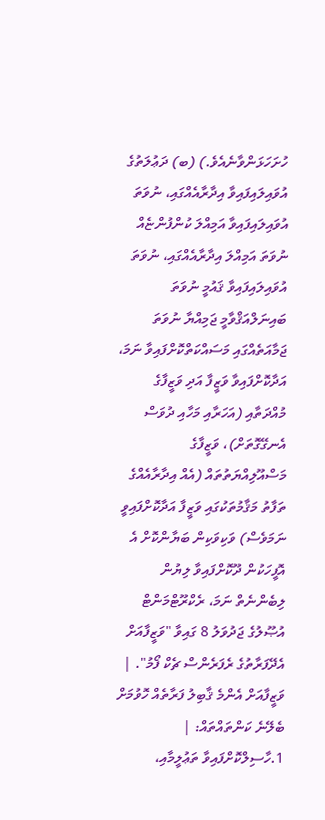ހުށަހަޅަންވާނެއެވެ.) (ބ) ދަޢުލަތުގެ އުވައިލައިފައިވާ އިދާރާއެއްގައި، ނުވަތަ އުވައިލައިފައިވާ އަމިއްލަ ކުންފުންޏެއް ނުވަތަ އަމިއްލަ އިދާރާއެއްގައި، ނުވަތަ އުވައިލައިފައިވާ ޤައުމީ ނުވަތަ ބައިނަލްއަޤްވާމީ ޖަމިއްޔާ ނުވަތަ ޖަމާއަތެއްގައި މަސައްކަތްކޮށްފައިވާ ނަމަ، އަދާކޮށްފައިވާ ވަޒީފާ އަދި ވަޒީފާގެ މުއްދަތާއި (އަހަރާއި މަހާއި ދުވަސް އެނގޭގޮތަށް)، ވަޒީފާގެ މަސްއޫލިއްޔަތުތައް (އެއް އިދާރާއެއްގެ ތަފާތު މަޤާމުތަކުގައި ވަޒީފާ އަދާކޮށްފައިވީ ނަމަވެސް) ވަކިވަކިން ބަޔާންކޮށް އެ އޮފީހަކުން ދޫކޮށްފައިވާ ލިޔުން ލިބެންނެތް ނަމަ، ރެކްރޫޓްމަންޓް އުޞޫލުގެ ޖަދުވަލު 8 ގައިވާ "ވަޒީފާއަށް އެދޭފަރާތުގެ ރެފަރެންސް ޗެކް ފޯމު". |
ވަޒީފާއަށް އެންމެ ޤާބިލު ފަރާތެއް ހޮވުމަށް ބެލޭނެ ކަންތައްތައް: |
1.ހާސިލްކޮށްފައިވާ ތަޢުލީމާއި،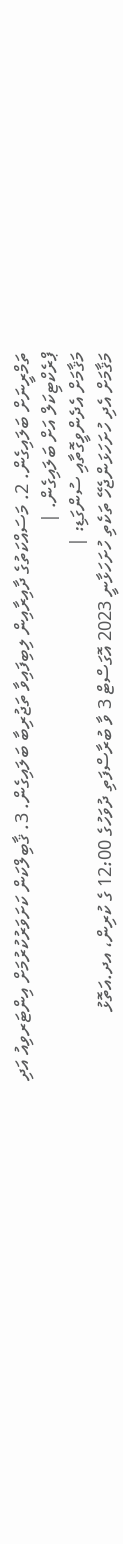ތަމްރީނަށް ބަލައިގެން. 2. މަސައްކަތުގެ ދާއިރާއިން ލިބިފައިވާ ތަޖުރިބާ ބަލައިގެން. 3. ޤާބިލްކަން ކަށަވަރުކުރުމަށް އިންޓަރވިއު އަދި ޕްރެކްޓިކަލް އަށް ބަލައިގެން. |
މަޤާމަށް އެދެންވީގޮތާއި ސުންގަޑި: |
މަޤާމަށް އެދި ހުށަހަޅަންޖެހޭ ތަކެތި ހުށަހަޅާނީ 2023 އޮގަސްޓް 3 ވާ ބުރާސްފަތި ދުވަހުގެ 12:00 ގެ ކުރިން، އދ.އަތޮޅު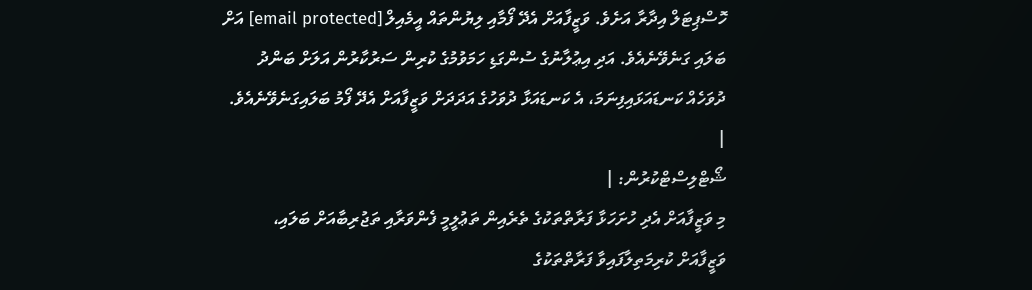ހޮސްޕިޓަލް އިދާރާ އަށެވެ. ވަޒީފާއަށް އެދޭ ފޯމާއި ލިޔުންތައް އީމެއިލް [email protected] އަށް ބަލައި ގަނެވޭނެއެވެ. އަދި އިޢުލާނުގެ ސުންގަޑި ހަމަވުމުގެ ކުރިން ސަރުކާރުން އަލަށް ބަންދު ދުވަހެއް ކަނޑައަޅައިފިނަމަ، އެ ކަނޑައަޅާ ދުވަހުގެ އަދަދަށް ވަޒީފާއަށް އެދޭ ފޯމު ބަލައިގަނެވޭނެއެވެ. |
ޝޯޓްލިސްޓްކުރުން: |
މި ވަޒީފާއަށް އެދި ހުށަހަޅާ ފަރާތްތަކުގެ ތެރެއިން ތަޢުލީމީ ފެންވަރާއި ތަޖުރިބާއަށް ބަލައި، ވަޒީފާއަށް ކުރިމަތިލާފައިވާ ފަރާތްތަކުގެ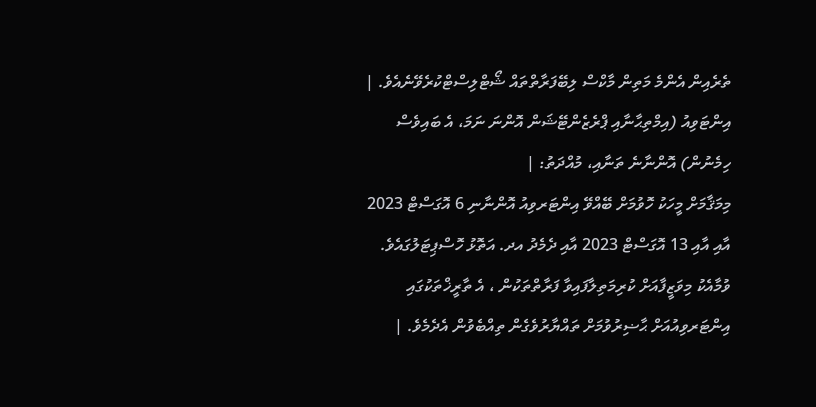ތެރެއިން އެންމެ މަތިން މާކްސް ލިބޭފަރާތްތައް ޝޯޓްލިސްޓްކުރެވޭނެއެވެ. |
އިންޓަވިއު (އިމްތިޙާނާއި ޕްރެޒެންޓޭޝަން އޮންނަ ނަމަ، އެ ބައިވެސް ހިމެނުން) އޮންނާނެ ތަނާއި، މުއްދަތު: |
މިމަޤާމަށް މީހަކު ހޮވުމަށް ބޭއްވޭ އިންޓަރވިއު އޮންނާނި 6 އޮގަސްޓް 2023 އާއި އާއި 13 އޮގަސްޓް 2023 އާއި ދެމެދު އދ. އަތޮޅު ހޮސްޕިޓަލުގައެވެ. ވުމާއެކު މިވަޒީފާއަށް ކުރިމަތިލާފައިވާ ފަރާތްތަކުން ، އެ ތާރީޚްތަކުގައި އިންޓަރވިއުއަށް ޙާޟިރުވުމަށް ތައްޔާރުވެގެން ތިއްބެވުން އެދެމެވެ. |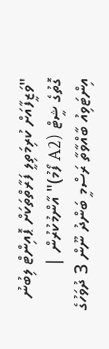"ވަޒީފާއަށް ކުރިމަތިލީ ފަރާތްތަކަށް ޕޮއިންޓް ލިބުނު ގޮތުގެ ޝީޓް (A2 ފޯމު)" އާންމުކުރުން |
އިންޓަވިއު ބާއްވާތާ ރަސްމީ ބަންދު ނޫން 3 ދުވަހުގެ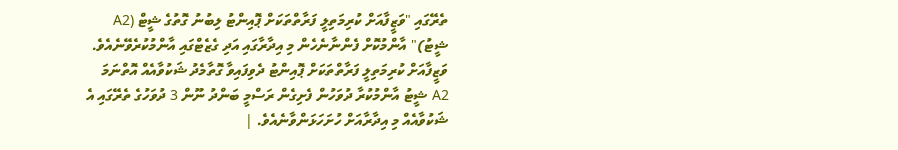ތެރޭގައި "ވަޒީފާއަށް ކުރިމަތިލީ ފަރާތްތަކަށް ޕޮއިންޓު ލިބުނު ގޮތުގެ ޝީޓް (A2 ޝީޓު)" އާންމުކޮށް ފެންނާނެހެން މި އިދާރާގައި އަދި ގެޒެޓްގައި އާންމުކުރެވޭނެއެވެ. ވަޒީފާއަށް ކުރިމަތިލީ ފަރާތްތަކަށް ޕޮއިންޓު ދެވިފައިވާ ގޮތާމެދު ޝަކުވާއެއް އޮތްނަމަ A2 ޝީޓު އާންމުކުރާ ދުވަހުން ފެށިގެން ރަސްމީ ބަންދު ނޫން 3 ދުވަހުގެ ތެރޭގައި އެ ޝަކުވާއެއް މި އިދާރާއަށް ހުށަހަޅަންވާނެއެވެ. |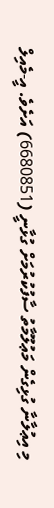މި އިޢުލާނާ ގުޅިގެން މަޢުލޫމާތު ސާފުކުރުމަށް ގުޅާނީ (6680851) އަށެވެ. އީ-މެއިލް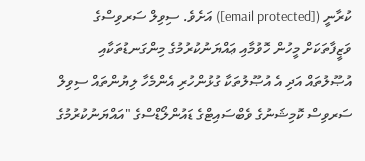ކުރާނީ ([email protected]) އަށެވެ. ސިވިލް ސަރވިސްގެ ވަޒީފާތަކަށް މީހުން ހޮވުމާއި ޢައްޔަނުކުރުމުގެ މިންގަނޑުތަކާއި އުޞޫލުތައް އަދި އެ އުޞޫލުތަކާ ގުޅުންހުރި އެންމެހާ ލިޔުންތައް ސިވިލް ސަރވިސް ކޮމިޝަނުގެ ވެބްސައިޓްގެ ޑައުންލޯޑްސްގެ "އައްޔަނުކުރުމުގެ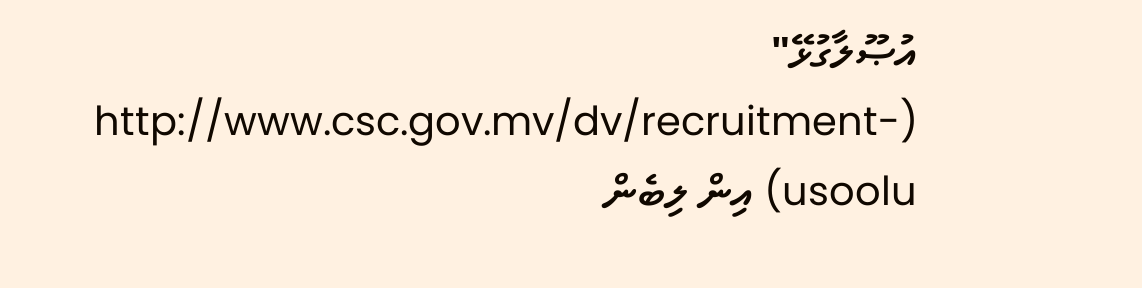އުޞޫލާގުޅޭ" (http://www.csc.gov.mv/dv/recruitment-usoolu) އިން ލިބެން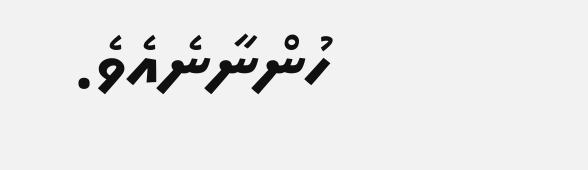ހުންނާނެއެވެ.